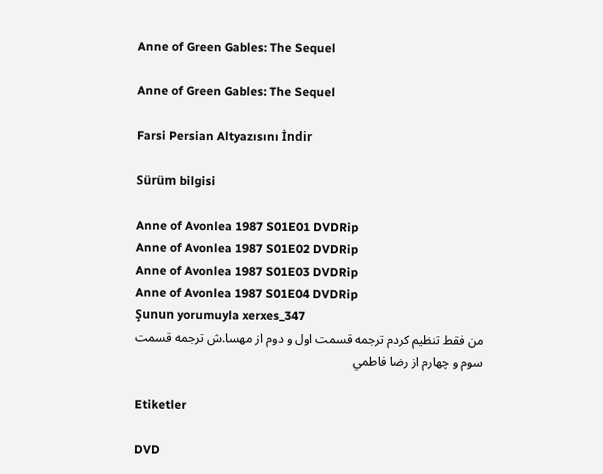Anne of Green Gables: The Sequel

Anne of Green Gables: The Sequel

Farsi Persian Altyazısını İndir

Sürüm bilgisi

Anne of Avonlea 1987 S01E01 DVDRip
Anne of Avonlea 1987 S01E02 DVDRip
Anne of Avonlea 1987 S01E03 DVDRip
Anne of Avonlea 1987 S01E04 DVDRip
Şunun yorumuyla xerxes_347
من فقط تنظیم کردم ترجمه قسمت اول و دوم از مهسا.ش ترجمه قسمت سوم و چهارم از رضا فاطمي

Etiketler

DVD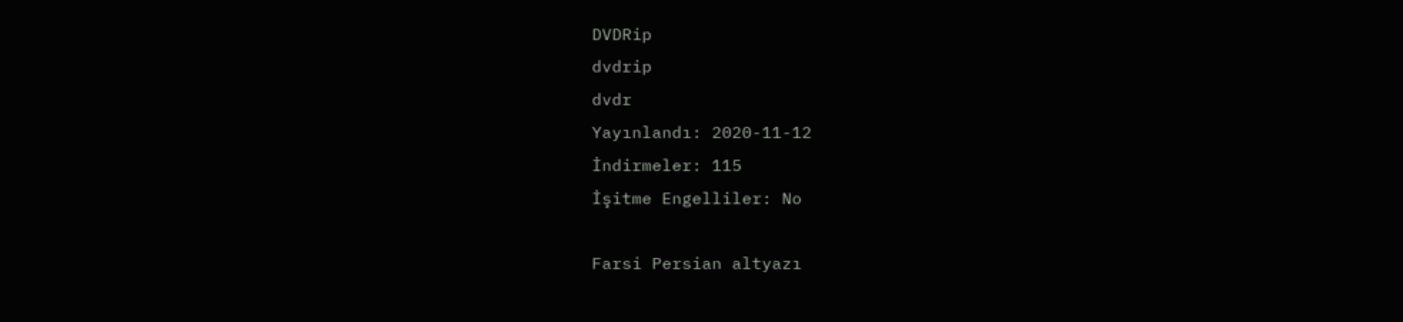DVDRip
dvdrip
dvdr
Yayınlandı: 2020-11-12
İndirmeler: 115
İşitme Engelliler: No

Farsi Persian altyazı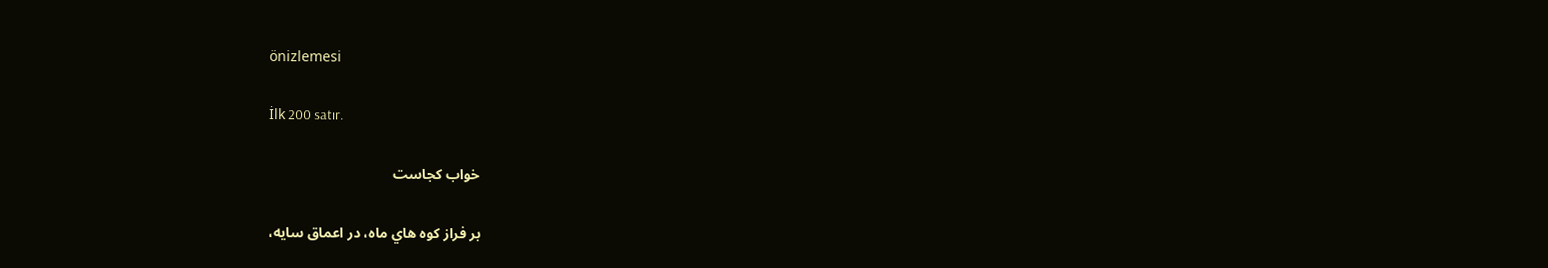önizlemesi

İlk 200 satır.

خواب کجاست

بر فراز کوه هاي ماه، در اعماق سايه،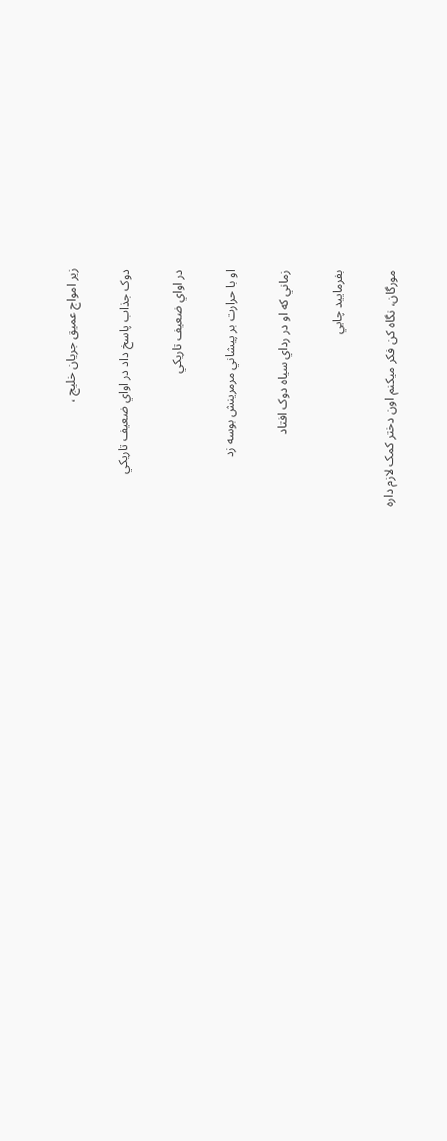زير امواج عميق جريان خليج ،

دوک جذاب پاسخ داد در اواي ضعيف تاريکي

در اواي ضعيف تاريکي

او با حرارت بر پيشاني مرمرينش بوسه زد

زماني که او در رداي سياه دوک افتاد

بفرماييد چايي

مورگان، نگاه کن فکر ميکنم اون دختر کمک لازم داره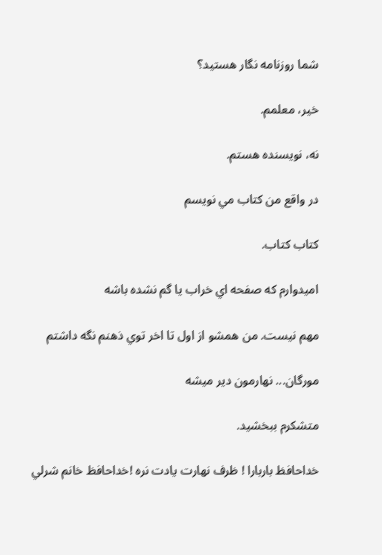شما روزنامه نگار هستيد؟

خير، معلمم.

نه، نويسنده هستم.

در واقع من کتاب مي نويسم

کتاب کتاب.

اميدوارم که صفحه اي خراب يا گم نشده باشه

مهم نيست. من همشو از اول تا اخر توي ذهنم نگه داشتم

مورگان... نهارمون دير ميشه

متشکرم ببخشيد.

خداحافظ باربارا ! ظرف نهارت يادت نره !خداحافظ خانم شرلي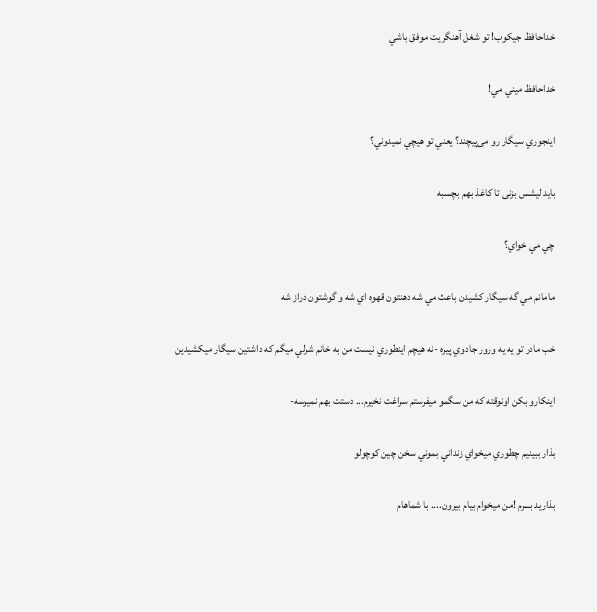خداحافظ جيکوب! تو شغل آهنگريت موفق باشي

خداحافظ ميني مي!

اينجوري سيگار رو می‌پیچند؟ يعني تو هيچي نميدوني؟

بايد لیشس بزنی تا کاغذ بهم بچسبه

چي مي خواي؟

مامانم مي گه سيگار کشيدن باعث مي شه دهنتون قهوه اي شه و گوشتون دراز شه

خب مادر تو يه يه ورور جادوي پيره -نه هيچم اينطوري نيست من به خانم شرلي ميگم که داشتين سيگار ميکشيدين

اينکارو بکن اونوقته که من سگمو ميفرستم سراغت نخيرم... دستت بهم نميرسه-

بذار ببينيم چطوري ميخواي زنداني بموني سخن چين کوچولو

بذاريد بـــرم !من ميخوام بيام بيرون.... با شماهام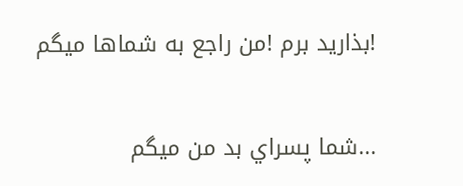!بذاريد برم !من راجع به شماها ميگم

...شما پسراي بد من ميگم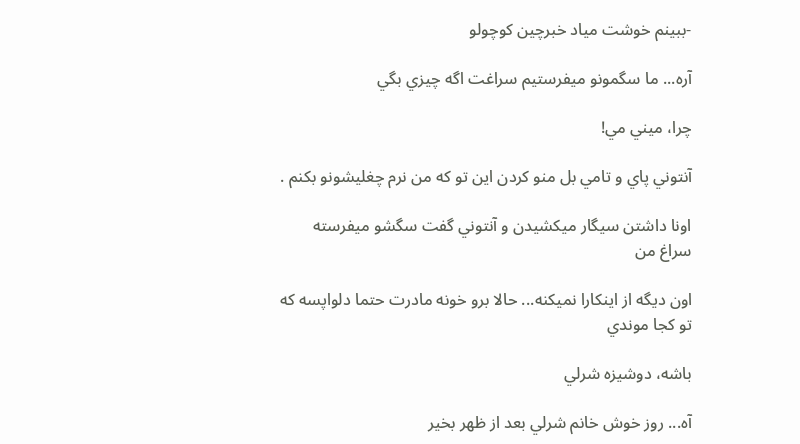-ببينم خوشت مياد خبرچين کوچولو

آره... ما سگمونو ميفرستيم سراغت اگه چيزي بگي

چرا، ميني مي!

آنتوني پاي و تامي بل منو کردن اين تو که من نرم چغليشونو بکنم .

اونا داشتن سيگار ميکشيدن و آنتوني گفت سگشو ميفرسته سراغ من

اون ديگه از اينکارا نميکنه... حالا برو خونه مادرت حتما دلواپسه که تو کجا موندي

باشه، دوشيزه شرلي

آه... روز خوش خانم شرلي بعد از ظهر بخير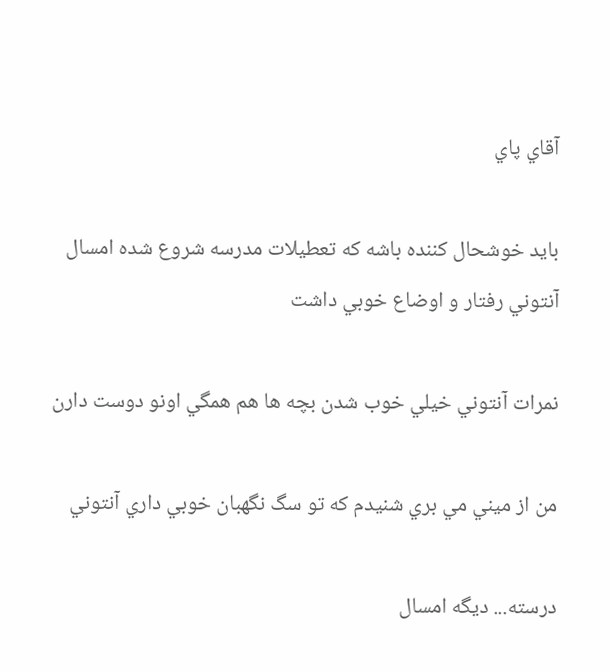آقاي پاي

بايد خوشحال کننده باشه که تعطيلات مدرسه شروع شده امسال آنتوني رفتار و اوضاع خوبي داشت

نمرات آنتوني خيلي خوب شدن بچه ها هم همگي اونو دوست دارن

من از ميني مي بري شنيدم که تو سگ نگهبان خوبي داري آنتوني

درسته... ديگه امسال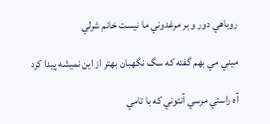روباهي دور و بر مرغدوني ما نيست خانم شرلي

ميني مي بهم گفته که سگ نگهبان بهتر از اين نميشه پيدا کرد

آه راستي مرسي آنتوني که با تامي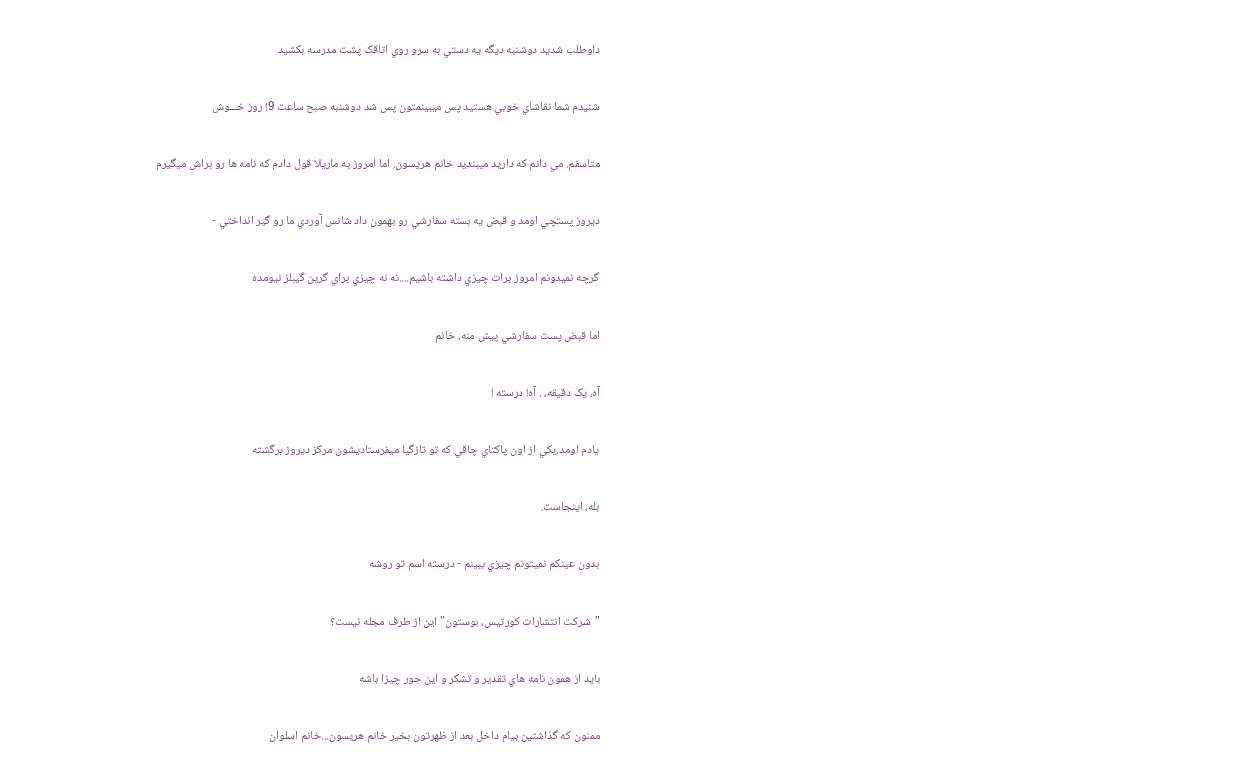داوطلب شديد دوشنبه ديگه يه دستي به سرو روي اتاقک پشت مدرسه بکشيد

شنيدم شما نقاشاي خوبي هستيد پس ميبينمتون پس شد دوشنبه صبح ساعت 9! روز خـــوش

متاسفم. مي دانم که داريد ميبنديد خانم هريسون. اما امروز به ماريلا قول دادم که نامه ها رو براش ميگيرم

ديروز پستچي اومد و قبض يه بسته سفارشي رو بهمون داد شانس آوردي ما رو گير انداختي -

گرچه نميدونم امروز برات چيزي داشته باشيم....نه نه چيزي براي گرين گيبلز نيومده

اما قبض پست سفارشي پيش منه، خانم

آه، يک دقيقه، . آه! درسته !

يادم اومد.يکي از اون پاکتاي چاقي که تو تازگيا ميفرستاديشون مرکز ديروز برگشته

بله، اينجاست.

بدون عينکم نميتونم چيزي ببينم - درسته اسم تو روشه

"شرکت انتشارات کورتيس، بوستون" اين از طرف مجله نيست؟

بايد از همون نامه هاي تقدير و تشکر و اين جور چيزا باشه

ممنون که گذاشتين بيام داخل بعد از ظهرتون بخير خانم هريسون...خانم اسلوان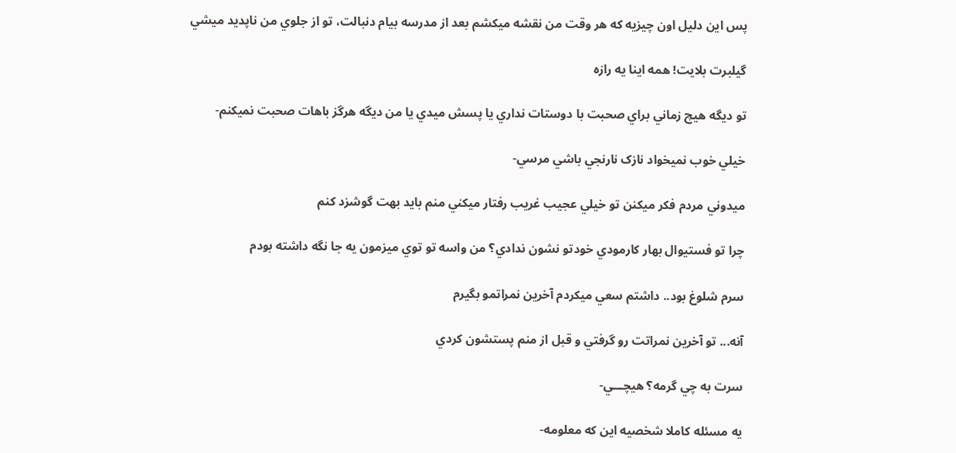پس اين دليل اون چيزيه که هر وقت من نقشه ميکشم بعد از مدرسه بيام دنبالت، تو از جلوي من ناپديد ميشي

گيلبرت بلايت! همه اينا يه رازه

تو ديگه هيچ زماني براي صحبت با دوستات نداري يا پسش ميدي يا من ديگه هرگز باهات صحبت نميکنم-

خيلي خوب نميخواد نازک نارنجي باشي مرسي-

ميدوني مردم فکر ميکنن تو خيلي عجيب غريب رفتار ميکني منم بايد بهت گوشزد کنم

چرا تو فستيوال بهار کارمودي خودتو نشون ندادي؟ من واسه تو توي ميزمون يه جا نگه داشته بودم

سرم شلوغ بود.. داشتم سعي ميکردم آخرين نمراتمو بگيرم

آنه... تو آخرين نمراتت رو گرفتي و قبل از منم پستشون کردي

سرت به چي گرمه؟ هيچـــي-

يه مسئله کاملا شخصيه اين که معلومه-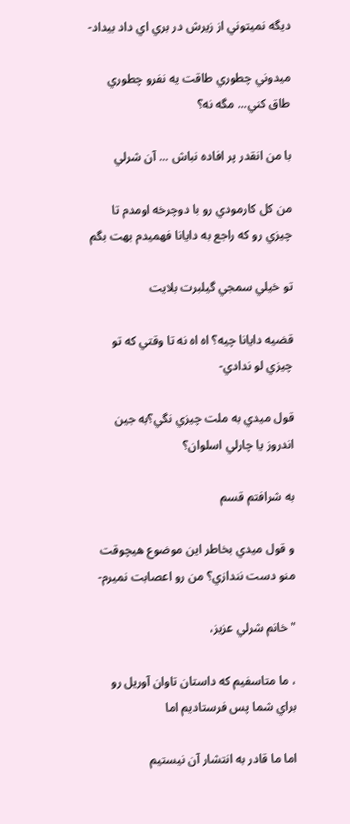ديگه نميتوني از زيرش در بري اي داد بيداد-

ميدوني چطوري طاقت يه نفرو چطوري طاق کني... مگه نه؟

با من انقدر پر افاده نباش ... آن شرلي

من کل کارمودي رو با دوچرخه اومدم تا چيزي رو که راجع به دايانا فهميدم بهت بگم

تو خيلي سمجي گيلبرت بلايت

قضيه دايانا چيه؟ اه اه نه تا وقتي که تو چيزي لو ندادي-

قول ميدي به ملت چيزي نگي؟به جين اندروز يا چارلي اسلوان؟

به شرافتم قسم

و قول ميدي بخاطر اين موضوع هيچوقت منو دست نندازي؟ من رو اعصابت نميرم-

"خانم شرلي عزيز،

، ما متاسفيم که داستان تاوان آوريل رو براي شما پس فرستاديم اما

اما ما قادر به انتشار آن نيستيم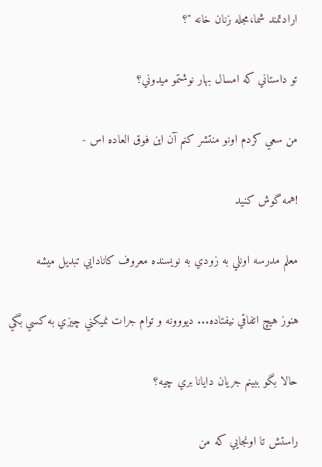ارادتمند شما،مجله زنان خانه "؟

تو داستاني که امسال بهار نوشتمو ميدوني؟

من سعي کردم اونو منتشر کنم آن اين فوق العاده اس -

!همه گوش کنيد

معلم مدرسه اونلي به زودي به نويسنده معروف کانادايي تبديل ميشه

هنوز هيچ اتفاقي نيفتاده... ديووونه و توام جرات نميکني چيزي به کسي بگي

حالا بگو ببينم جريان دايانا بري چيه؟

راستش تا اونجايي که من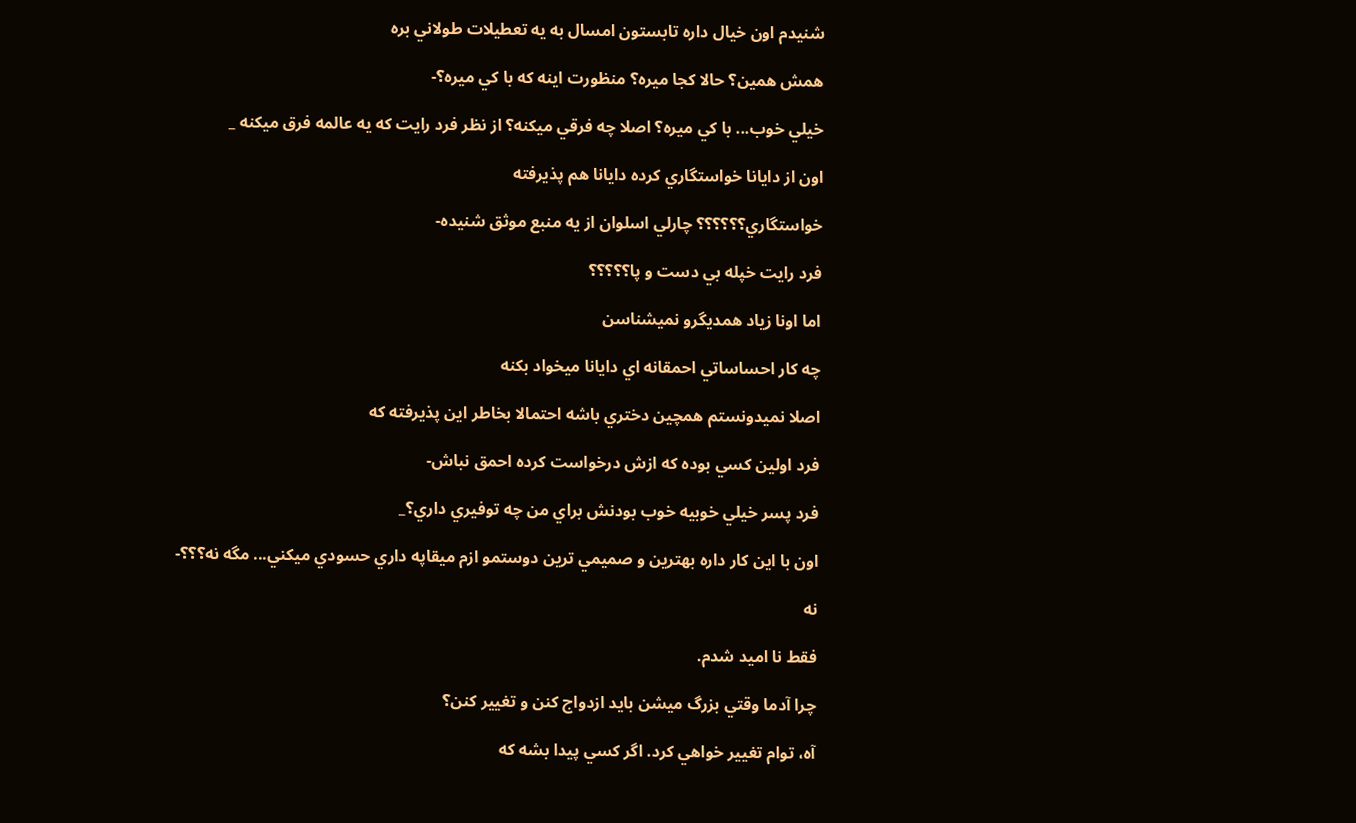شنيدم اون خيال داره تابستون امسال به يه تعطيلات طولاني بره

همش همين؟ حالا کجا ميره؟ منظورت اينه که با کي ميره؟-

خيلي خوب... با کي ميره؟ اصلا چه فرقي ميکنه؟ از نظر فرد رايت که يه عالمه فرق ميکنه _

اون از دايانا خواستگاري کرده دايانا هم پذيرفته

خواستگاري؟؟؟؟؟؟ چارلي اسلوان از يه منبع موثق شنيده-

فرد رايت خپله بي دست و پا؟؟؟؟؟

اما اونا زياد همديگرو نميشناسن

چه کار احساساتي احمقانه اي دايانا ميخواد بکنه

اصلا نميدونستم همچين دختري باشه احتمالا بخاطر اين پذيرفته که

فرد اولين کسي بوده که ازش درخواست کرده احمق نباش-

فرد پسر خيلي خوبيه خوب بودنش براي من چه توفيري داري؟_

اون با اين کار داره بهترين و صميمي ترين دوستمو ازم ميقاپه داري حسودي ميکني... مگه نه؟؟؟-

نه

فقط نا اميد شدم.

چرا آدما وقتي بزرگ ميشن بايد ازدواج کنن و تغيير کنن؟

آه، توام تغيير خواهي کرد. اگر کسي پيدا بشه که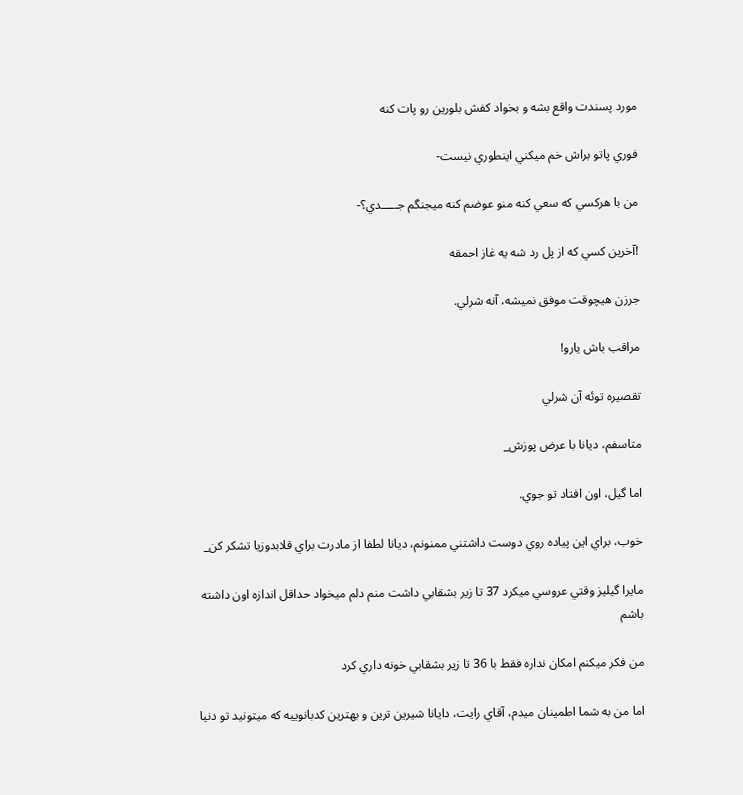مورد پسندت واقع بشه و بخواد کفش بلورين رو پات کنه

فوري پاتو براش خم ميکني اينطوري نيست-

من با هرکسي که سعي کنه منو عوضم کنه ميجنگم جـــــدي؟-

!آخرين کسي که از پل رد شه يه غاز احمقه

جرزن هيچوقت موفق نميشه، آنه شرلي.

مراقب باش يارو!

تقصيره توئه آن شرلي

متاسفم، ديانا با عرض پوزش_

اما گيل، اون افتاد تو جوي.

خوب، براي اين پياده روي دوست داشتني ممنونم، ديانا لطفا از مادرت براي قلابدوزيا تشکر کن_

مايرا گيليز وقتي عروسي ميکرد 37 تا زير بشقابي داشت منم دلم ميخواد حداقل اندازه اون داشته باشم

من فکر ميکنم امکان نداره فقط با 36 تا زير بشقابي خونه داري کرد

اما من به شما اطمينان ميدم، آقاي رايت، دايانا شيرين ترين و بهترين کدبانوييه که ميتونيد تو دنيا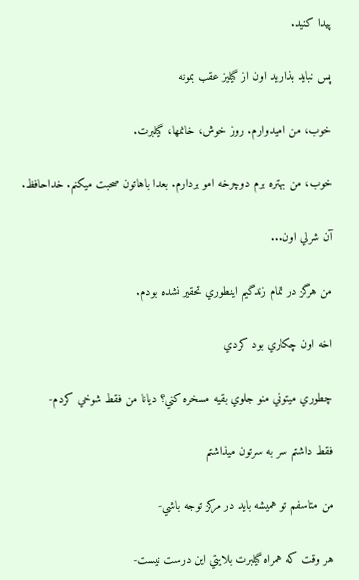پيدا کنيد.

پس نبايد بذاريد اون از گيليز عقب بمونه

خوب، من اميدوارم. روز خوش، خانمها، گيلبرت.

خوب، من بهتره برم دوچرخه امو بردارم. بعدا باهاتون صحبت ميکنم. خداحافظ.

آن شرلي اون...

من هرگز در تمام زندگيم اينطوري تحقير نشده بودم.

اخه اون چکاري بود کردي

چطوري ميتوني منو جلوي بقيه مسخره کني؟ ديانا من فقط شوخي کردم-

فقط داشتم سر به سرتون ميذاشتم

من متاسفم تو هميشه بايد در مرکز توجه باشي-

هر وقت که همراه گيلبرت بلايتي اين درست نيست-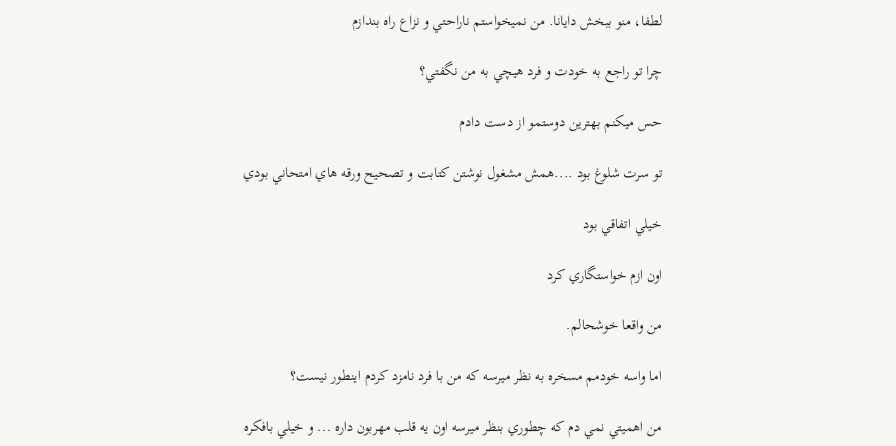لطفا، منو ببخش دايانا. من نميخواستم ناراحتي و نزاع راه بندازم

چرا تو راجع به خودت و فرد هيچي به من نگفتي؟

حس ميکنم بهترين دوستمو از دست دادم

تو سرت شلوغ بود ....همش مشغول نوشتن کتابت و تصحيح ورقه هاي امتحاني بودي

خيلي اتفاقي بود

اون ازم خواستگاري کرد

من واقعا خوشحالم.

اما واسه خودمم مسخره به نظر ميرسه که من با فرد نامزد کردم اينطور نيست؟

من اهميتي نمي دم که چطوري بنظر ميرسه اون يه قلب مهربون داره ... و خيلي بافکره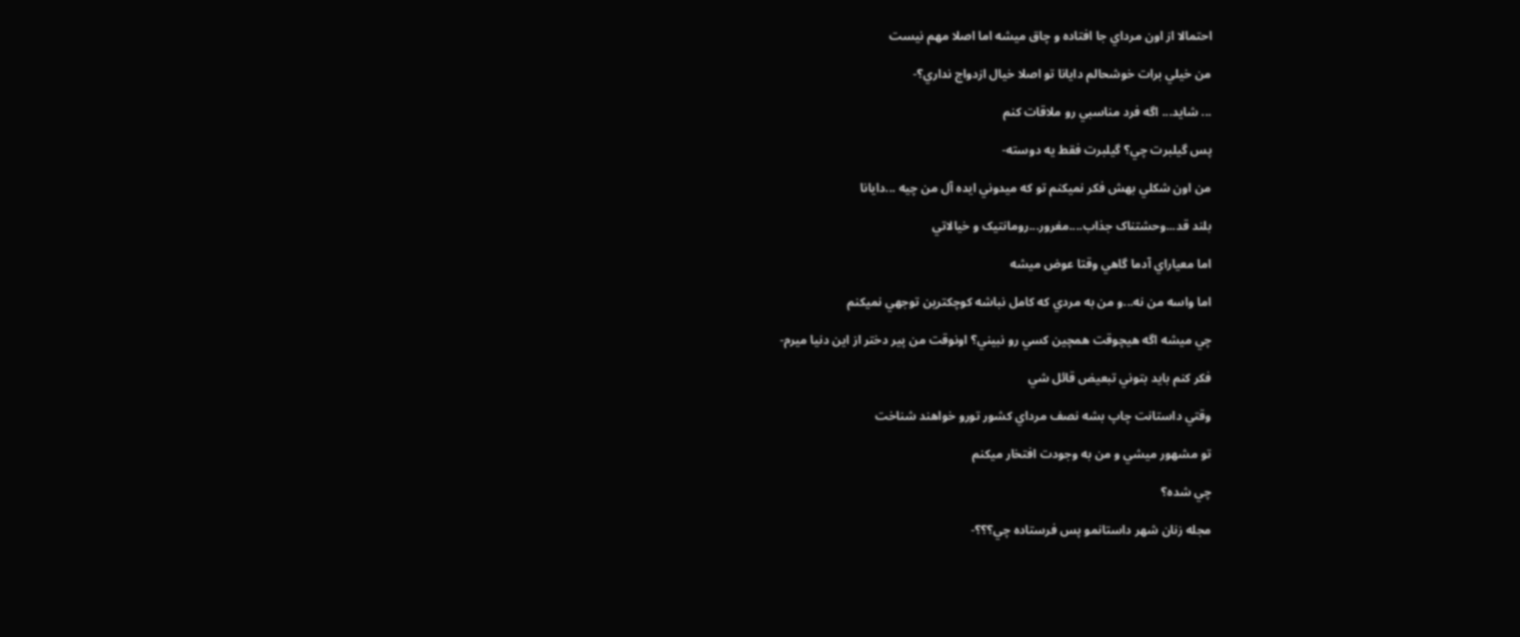احتمالا از اون مرداي جا افتاده و چاق ميشه اما اصلا مهم نيست

من خيلي برات خوشحالم دايانا تو اصلا خيال ازدواج نداري؟-

... شايد... اگه فرد مناسبي رو ملاقات کنم

پس گيلبرت چي؟ گيلبرت فقط يه دوسته-

من اون شکلي بهش فکر نميکنم تو که ميدوني ايده آل من چيه ...دايانا

بلند قد...وحشتناک جذاب....مغرور...رومانتيک و خيالاتي

اما معياراي آدما گاهي وقتا عوض ميشه

اما واسه من نه...و من به مردي که کامل نباشه کوچکترين توجهي نميکنم

چي ميشه اگه هيچوقت همچين کسي رو نبيني؟ اونوقت من پير دختر از اين دنيا ميرم-

فکر کنم بايد بتوني تبعيض قائل شي

وقتي داستانت چاپ بشه نصف مرداي کشور تورو خواهند شناخت

تو مشهور ميشي و من به وجودت افتخار ميکنم

چي شده؟

مجله زنان شهر داستانمو پس فرستاده چي؟؟؟-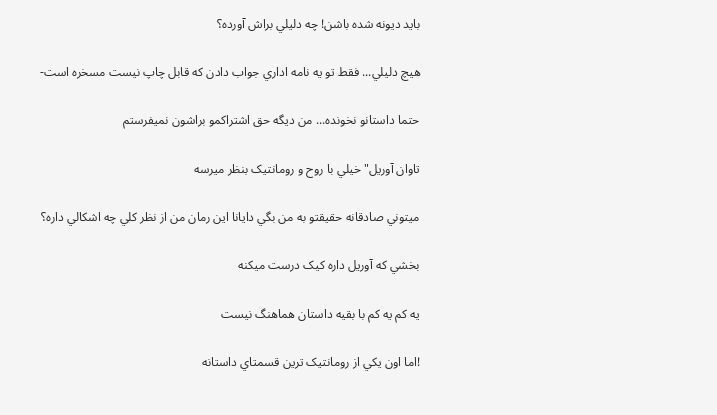بايد ديونه شده باشن! چه دليلي براش آورده؟

هيچ دليلي... فقط تو يه نامه اداري جواب دادن که قابل چاپ نيست مسخره است-

حتما داستانو نخونده... من ديگه حق اشتراکمو براشون نميفرستم

تاوان آوريل" خيلي با روح و رومانتيک بنظر ميرسه

ميتوني صادقانه حقيقتو به من بگي دايانا اين رمان من از نظر کلي چه اشکالي داره؟

بخشي که آوريل داره کيک درست ميکنه

يه کم يه کم با بقيه داستان هماهنگ نيست

!اما اون يکي از رومانتيک ترين قسمتاي داستانه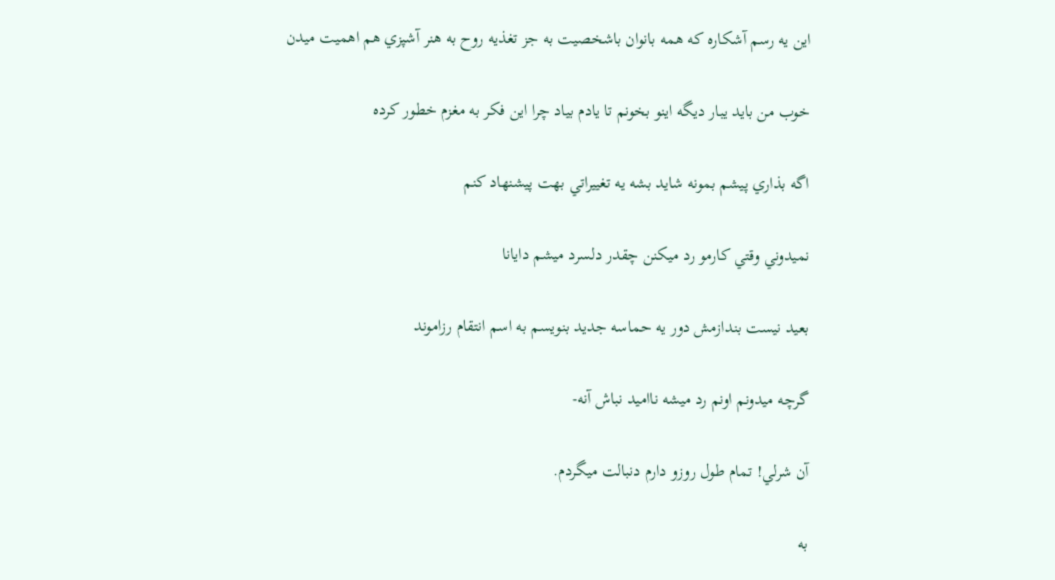اين يه رسم آشکاره که همه بانوان باشخصيت به جز تغذيه روح به هنر آشپزي هم اهميت ميدن

خوب من بايد يبار ديگه اينو بخونم تا يادم بياد چرا اين فکر به مغزم خطور کرده

اگه بذاري پيشم بمونه شايد بشه يه تغييراتي بهت پيشنهاد کنم

نميدوني وقتي کارمو رد ميکنن چقدر دلسرد ميشم دايانا

بعيد نيست بندازمش دور يه حماسه جديد بنويسم به اسم انتقام رزاموند

گرچه ميدونم اونم رد ميشه نااميد نباش آنه-

آن شرلي! تمام طول روزو دارم دنبالت ميگردم.

به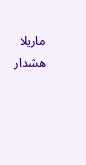ماريلا هشدار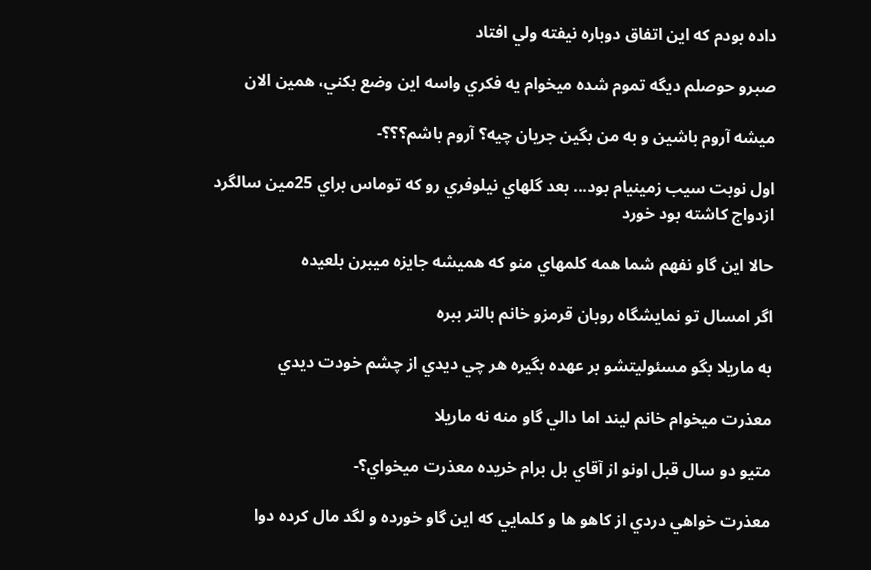داده بودم که اين اتفاق دوباره نيفته ولي افتاد

صبرو حوصلم ديگه تموم شده ميخوام يه فکري واسه اين وضع بکني، همين الان

ميشه آروم باشين و به من بگين جريان چيه؟ آروم باشم؟؟؟-

اول نوبت سيب زمينيام بود... بعد گلهاي نيلوفري رو که توماس براي 25مين سالگرد ازدواج کاشته بود خورد

حالا اين گاو نفهم شما همه کلمهاي منو که هميشه جايزه ميبرن بلعيده

اگر امسال تو نمايشگاه روبان قرمزو خانم بالتر ببره

به ماريلا بگو مسئوليتشو بر عهده بگيره هر چي ديدي از چشم خودت ديدي

معذرت ميخوام خانم ليند اما دالي گاو منه نه ماريلا

متيو دو سال قبل اونو از آقاي بل برام خريده معذرت ميخواي؟-

معذرت خواهي دردي از کاهو ها و کلمايي که اين گاو خورده و لگد مال کرده دوا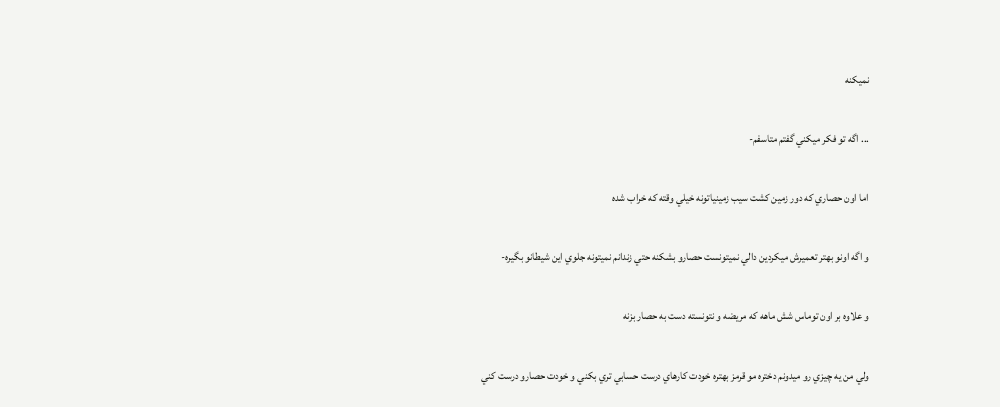نميکنه

... اگه تو فکر ميکني گفتم متاسفم-

اما اون حصاري که دور زمين کشت سيب زمينياتونه خيلي وقته که خراب شده

و اگه اونو بهتر تعميرش ميکردين دالي نميتونست حصارو بشکنه حتي زندانم نميتونه جلوي اين شيطانو بگيره-

و علاوه بر اون توماس شش ماهه که مريضه و نتونسته دست به حصار بزنه

ولي من يه چيزي رو ميدونم دختره مو قرمز بهتره خودت کارهاي درست حسابي تري بکني و خودت حصارو درست کني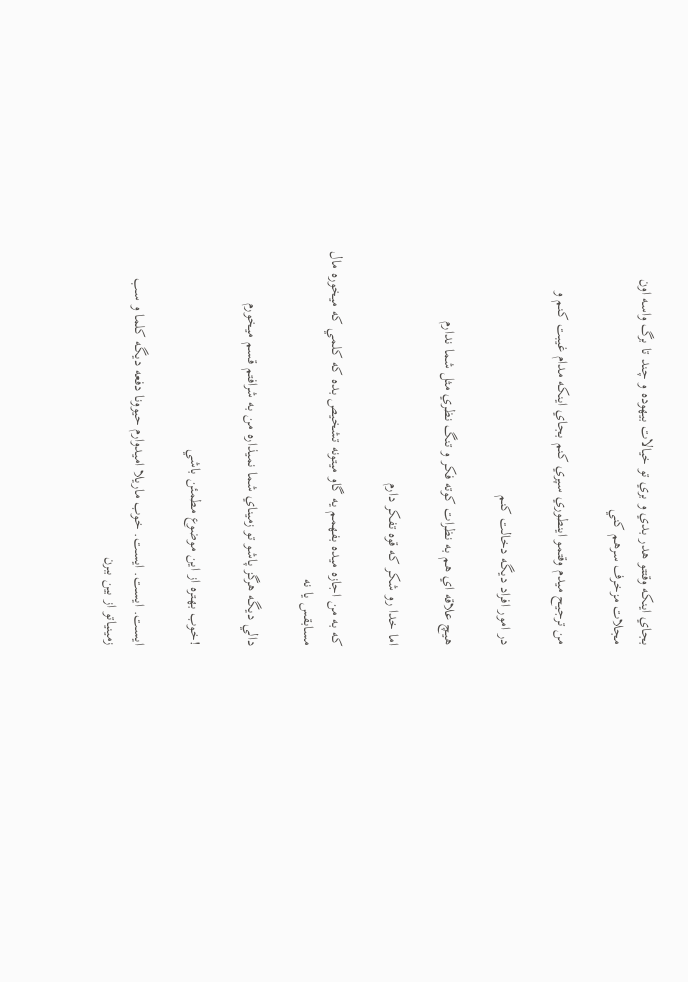بجاي اينکه وقتتو هدر بدي و بري تو خيالات بيهوده و چند تا برگ واسه اون مجلات مزخرف سرهم کني

من ترجيح ميدم وقتمو اينطوري سپري کنم بجاي اينکه مدام غيبت کنم و

در امور افراد ديگه دخالت کنم

هيچ علاقه اي هم به نظرات کوته فکر و تنگ نظري مثل شما ندارم

اما خدا رو شکر که قوه تفکر دارم

که به من اجازه ميده بفهمم يه گاو ميتونه تشخيص بده که کلمي که ميخوره مال مسابقس يا نه

دالي ديگه هرگز پاشو تو زميناي شما نميذاره من به شرافتم قسم ميخورم

!خوب بهتره از اين موضوع مطمئن باشي

ايست. ايست. ايست. خوب ماريلا اميدوارم حيوونا دفعه ديگه کلما و سب زمينياتو از بين ببرن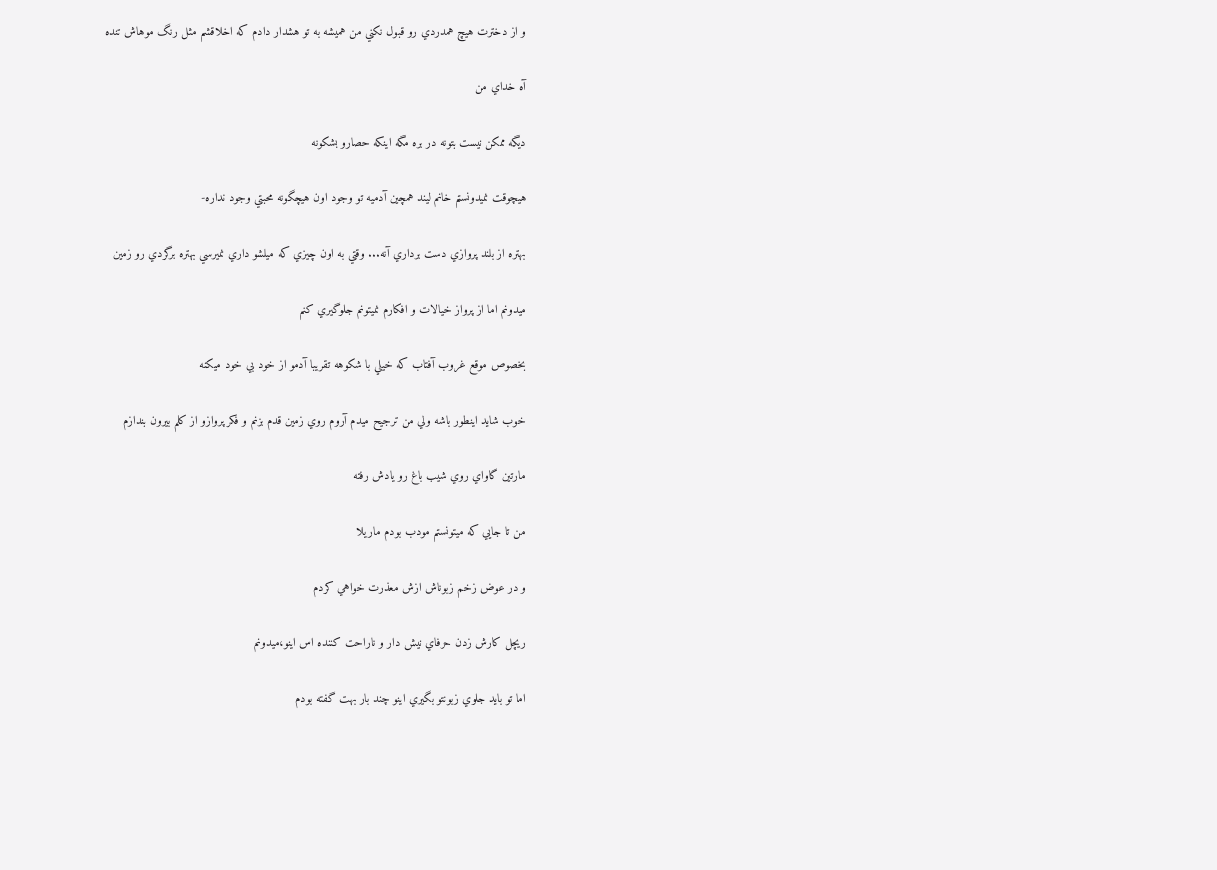و از دخترت هيچ همدردي رو قبول نکني من هميشه به تو هشدار دادم که اخلاقشم مثل رنگ موهاش تنده

آه خداي من

ديگه ممکن نيست بتونه در بره مگه اينکه حصارو بشکونه

هيچوقت نميدونستم خانم ليند همچين آدميه تو وجود اون هيچگونه محبتي وجود نداره-

بهتره از بلند پروازي دست برداري آنه... وقتي به اون چيزي که ميلشو داري نميرسي بهتره برگردي رو زمين

ميدونم اما از پرواز خيالات و افکارم نميتونم جلوگيري کنم

بخصوص موقع غروب آفتاب که خيلي با شکوهه تقريبا آدمو از خود بي خود ميکنه

خوب شايد اينطور باشه ولي من ترجيح ميدم آروم روي زمين قدم بزنم و فکر پروازو از کلم بيرون بندازم

مارتين گاواي روي شيب باغ رو يادش رفته

من تا جايي که ميتونستم مودب بودم ماريلا

و در عوض زخم زبوناش ازش معذرت خواهي کردم

ريچل کارش زدن حرفاي نيش دار و ناراحت کننده اس اينو،ميدونم

اما تو بايد جلوي زبونتو بگيري اينو چند بار بهت گفته بودم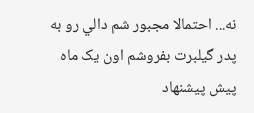نه... احتمالا مجبور شم دالي رو به پدر گيلبرت بفروشم اون يک ماه پيش پيشنهاد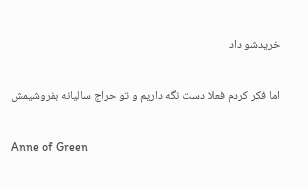خريدشو داد

اما فکر کردم فعلا دست نگه داريم و تو حراج ساليانه بفروشيمش

Anne of Green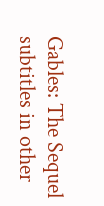Gables: The Sequel subtitles in other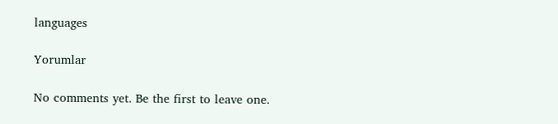languages

Yorumlar

No comments yet. Be the first to leave one.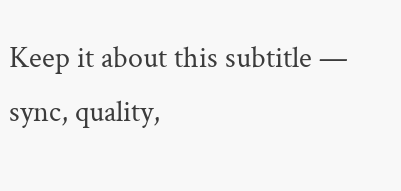Keep it about this subtitle — sync, quality,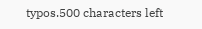typos.500 characters left